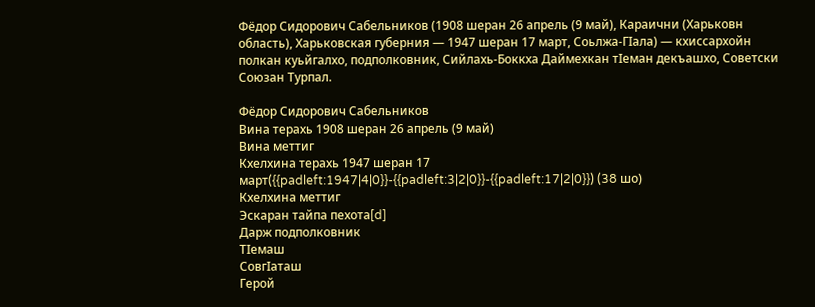Фёдор Сидорович Сабельников (1908 шеран 26 апрель (9 май), Караични (Харьковн область), Харьковская губерния — 1947 шеран 17 март, Соьлжа-ГӀала) — кхиссархойн полкан куьйгалхо, подполковник, Сийлахь-Боккха Даймехкан тӀеман декъашхо, Советски Союзан Турпал.

Фёдор Сидорович Сабельников
Вина терахь 1908 шеран 26 апрель (9 май)
Вина меттиг
Кхелхина терахь 1947 шеран 17 март({{padleft:1947|4|0}}-{{padleft:3|2|0}}-{{padleft:17|2|0}}) (38 шо)
Кхелхина меттиг
Эскаран тайпа пехота[d]
Дарж подполковник
ТӀемаш
СовгӀаташ
Герой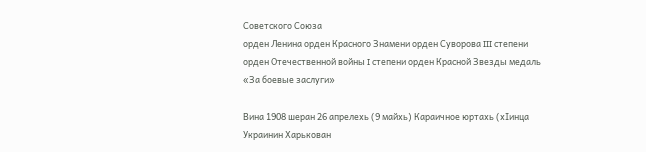Советского Союза
орден Ленина орден Красного Знамени орден Суворова III степени орден Отечественной войны I степени орден Красной Звезды медаль «За боевые заслуги»

Вина 1908 шеран 26 апрелехь (9 майхь) Караичное юртахь (хӀинца Украинин Харькован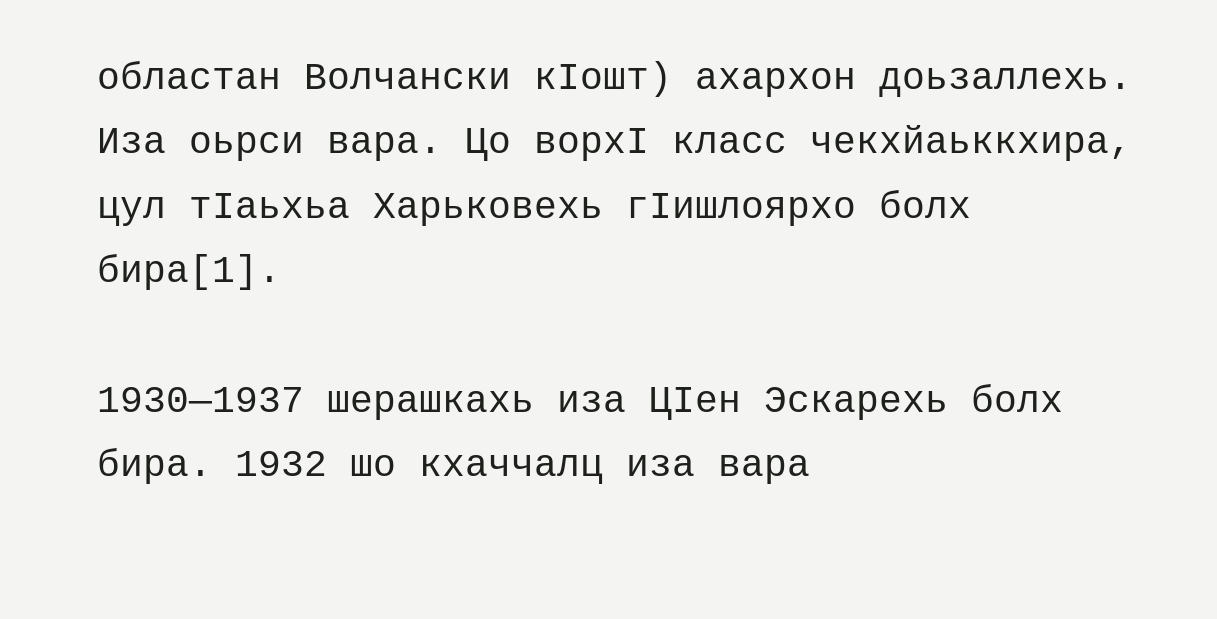областан Волчански кӀошт) ахархон доьзаллехь. Иза оьрси вара. Цо ворхӀ класс чекхйаьккхира, цул тӀаьхьа Харьковехь гӀишлоярхо болх бира[1].

1930—1937 шерашкахь иза ЦӀен Эскарехь болх бира. 1932 шо кхаччалц иза вара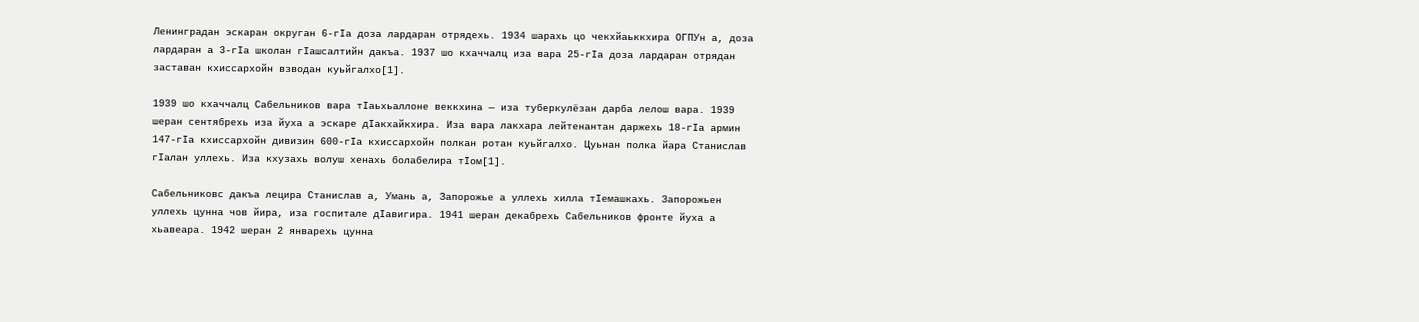Ленинградан эскаран округан 6-гӀа доза лардаран отрядехь. 1934 шарахь цо чекхйаьккхира ОГПУн а, доза лардаран а 3-гӀа школан гӀашсалтийн дакъа. 1937 шо кхаччалц иза вара 25-гӀа доза лардаран отрядан заставан кхиссархойн взводан куьйгалхо[1].

1939 шо кхаччалц Сабельников вара тӀаьхьаллоне веккхина — иза туберкулёзан дарба лелош вара. 1939 шеран сентябрехь иза йуха а эскаре дӀакхайкхира. Иза вара лакхара лейтенантан даржехь 18-гӀа армин 147-гӀа кхиссархойн дивизин 600-гӀа кхиссархойн полкан ротан куьйгалхо. Цуьнан полка йара Станислав гӀалан уллехь. Иза кхузахь волуш хенахь болабелира тӀом[1].

Сабельниковс дакъа лецира Станислав а, Умань а, Запорожье а уллехь хилла тӀемашкахь. Запорожьен уллехь цунна чов йира, иза госпитале дӀавигира. 1941 шеран декабрехь Сабельников фронте йуха а хьавеара. 1942 шеран 2 январехь цунна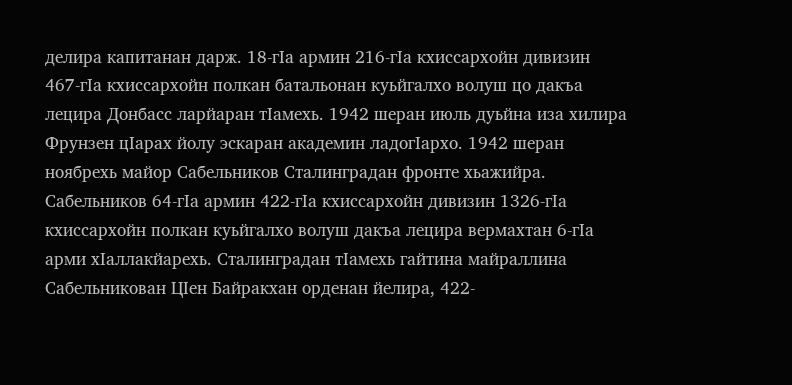делира капитанан дарж. 18-гӀа армин 216-гӀа кхиссархойн дивизин 467-гӀа кхиссархойн полкан батальонан куьйгалхо волуш цо дакъа лецира Донбасс ларйаран тӀамехь. 1942 шеран июль дуьйна иза хилира Фрунзен цӀарах йолу эскаран академин ладогӀархо. 1942 шеран ноябрехь майор Сабельников Сталинградан фронте хьажийра. Сабельников 64-гӀа армин 422-гӀа кхиссархойн дивизин 1326-гӀа кхиссархойн полкан куьйгалхо волуш дакъа лецира вермахтан 6-гӀа арми хӀаллакйарехь. Сталинградан тӀамехь гайтина майраллина Сабельникован ЦӀен Байракхан орденан йелира, 422-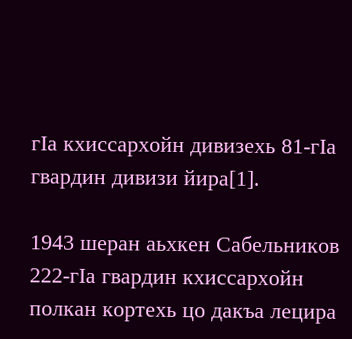гӀа кхиссархойн дивизехь 81-гӀа гвардин дивизи йира[1].

1943 шеран аьхкен Сабельников 222-гӀа гвардин кхиссархойн полкан кортехь цо дакъа лецира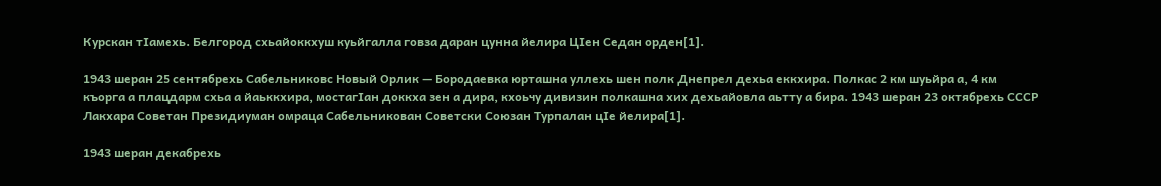Курскан тӀамехь. Белгород схьайоккхуш куьйгалла говза даран цунна йелира ЦӀен Седан орден[1].

1943 шеран 25 сентябрехь Сабельниковс Новый Орлик — Бородаевка юрташна уллехь шен полк Днепрел дехьа еккхира. Полкас 2 км шуьйра а, 4 км къорга а плацдарм схьа а йаьккхира, мостагӀан доккха зен а дира, кхоьчу дивизин полкашна хих дехьайовла аьтту а бира. 1943 шеран 23 октябрехь СССР Лакхара Советан Президиуман омраца Сабельникован Советски Союзан Турпалан цӀе йелира[1].

1943 шеран декабрехь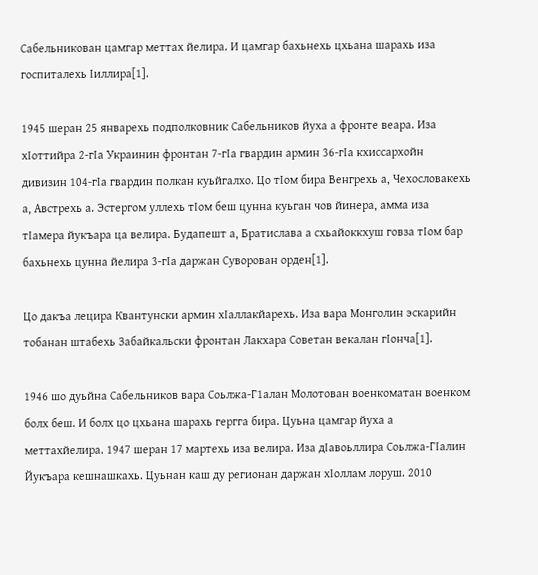Сабельникован цамгар меттах йелира. И цамгар бахьнехь цхьана шарахь иза госпиталехь Ӏиллира[1].

1945 шеран 25 январехь подполковник Сабельников йуха а фронте веара. Иза хӀоттийра 2-гӀа Украинин фронтан 7-гӀа гвардин армин 36-гӀа кхиссархойн дивизин 104-гӀа гвардин полкан куьйгалхо. Цо тӀом бира Венгрехь а, Чехословакехь а, Австрехь а. Эстергом уллехь тӀом беш цунна куьган чов йинера, амма иза тӀамера йукъара ца велира. Будапешт а, Братислава а схьайоккхуш говза тӀом бар бахьнехь цунна йелира 3-гӀа даржан Суворован орден[1].

Цо дакъа лецира Квантунски армин хӀаллакйарехь. Иза вара Монголин эскарийн тобанан штабехь Забайкальски фронтан Лакхара Советан векалан гӀонча[1].

1946 шо дуьйна Сабельников вара Соьлжа-Г1алан Молотован военкоматан военком болх беш. И болх цо цхьана шарахь гергга бира. Цуьна цамгар йуха а меттахйелира. 1947 шеран 17 мартехь иза велира. Иза дӀавоьллира Соьлжа-ГӀалин Йукъара кешнашкахь. Цуьнан каш ду регионан даржан хӀоллам лоруш. 2010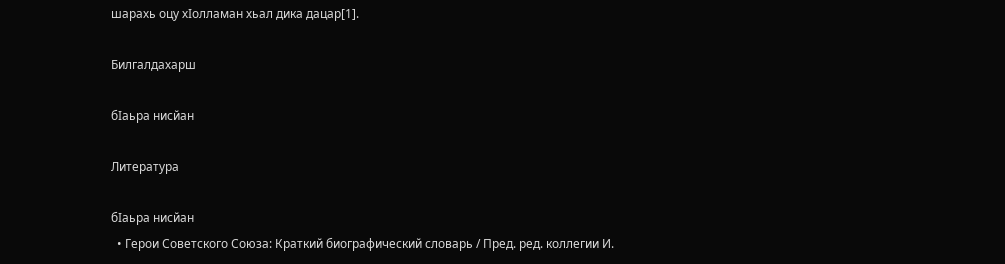шарахь оцу хӀолламан хьал дика дацар[1].

Билгалдахарш

бӀаьра нисйан

Литература

бӀаьра нисйан
  • Герои Советского Союза: Краткий биографический словарь / Пред. ред. коллегии И.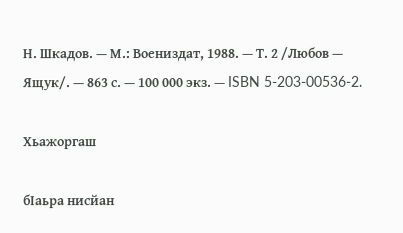Н. Шкадов. — М.: Воениздат, 1988. — Т. 2 /Любов — Ящук/. — 863 с. — 100 000 экз. — ISBN 5-203-00536-2.

Хьажоргаш

бӀаьра нисйан